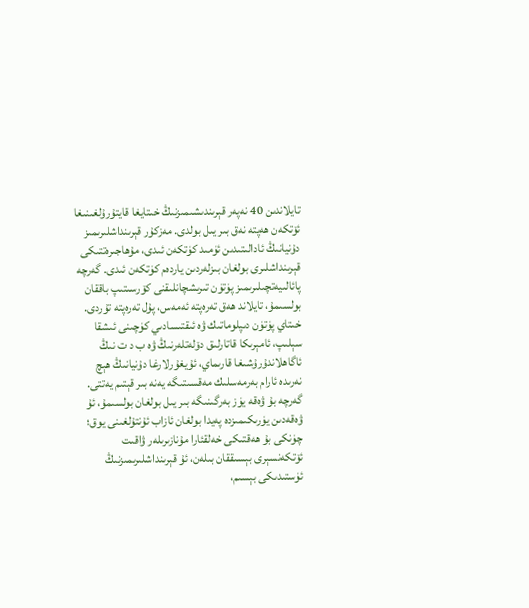تايلاندىن 40 نەپەر قېرىندىشىمىزنىڭ خىتايغا قايتۇرۇلغىنىغا ئۆتكەن ھەپتە نەق بىر يىل بولدى. مەزكۇر قېرىنداشلىرىمىز دۇنيانىڭ ئادالىتىدىن ئۈمىد كۈتكەن ئىدى، مۇھاجىرەتتىكى قېرىنداشلىرى بولغان بىزلەردىن ياردەم كۈتكەن ئىدى. گەرچە پائالىيەتچىلىرىمىز پۈتۈن تىرىشچانلىقنى كۆرسىتىپ باققان بولسىمۇ، تايلاند ھەق تەرەپتە ئەمەس، پۇل تەرەپتە تۇردى. خىتاي پۈتۈن دىپلوماتىك ۋە ئىقتىسادىي كۈچىنى ئىشقا سېلىپ، ئامېرىكا قاتارلىق دۆلەتلەرنىڭ ۋە ب د ت نىڭ ئاگاھلاندۇرۇشىغا قارىماي، ئۇيغۇرلارغا دۇنيانىڭ ھېچ نەرىدە ئارام بەرمەسلىك مەقسىتىگە يەنە بىر قېتىم يەتتى.
گەرچە بۇ ۋەقە يۈز بەرگىنىگە بىر يىل بولغان بولسىمۇ، ئۇ ۋەقەدىن يۈرىكىمىزدە پەيدا بولغان ئازاب ئۇنتۇلغىنى يوق؛ چۈنكى بۇ ھەقتىكى خەلقئارا مۇنازىرىلەر ۋاقىت ئۆتكەنسېرى بېسىققان بىلەن، ئۇ قېرىنداشلىرىمىزنىڭ ئۈستىدىكى بېسىم،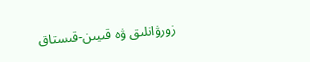زورۋانلىق ۋە قىيىن-قىستاق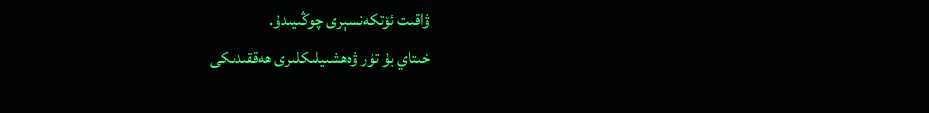ۋاقىت ئۆتكەنسېرى چوڭىيىدۇ.
خىتاي بۇ تۈر ۋەھشىيلىكلىرى ھەققىدىكى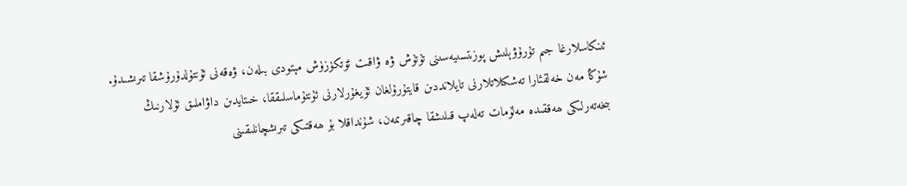ئىنكاسلارغا جىم تۇرۇۋېلىش پوزىتسىيەسىنى تۇتۇش ۋە ۋاقىت ئۆتكۈزۈش مېتودى بىلەن، ۋەقەنى ئۇنتۇلدۇرۇشقا تىرىشىدۇ.
شۇڭا مەن خەلقئارا تەشكىلاتلارنى تايلانددىن قايتۇرۇلغان ئۇيغۇرلارنى ئۇنتۇماسلىققا، خىتايدىن داۋاملىق ئۇلارنىڭ بىخەتەرلىكى ھەققىدە مەلۇمات تەلەپ قىلىشقا چاقىرىمەن، شۇنداقلا بۇ ھەقتىكى تىرىشچانلىقىنى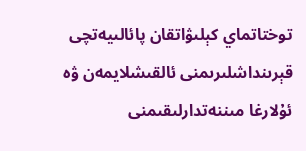توختاتماي كېلىۋاتقان پائالىيەتچى قېرىنداشلىرىمنى ئالقىشلايمەن ۋە ئۇلارغا مىننەتدارلىقىمنى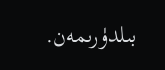بىلدۈرىمەن.